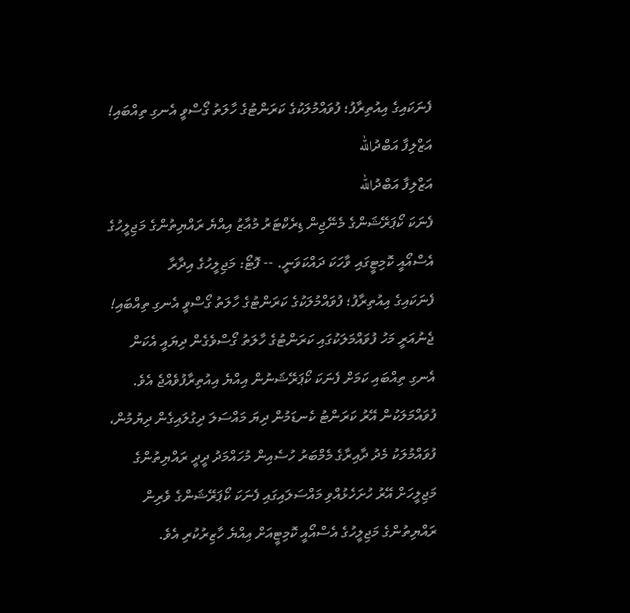ފެނަކައިގެ އިއުތިރާފު؛ ފުވައްމުލަކުގެ ކަރަންޓުގެ ހާލަތު ގޯސްވީ އެނގި ތިއްބައި!
އަޒްލިފާ އަބްދުالله
އަޒްލިފާ އަބްދުالله
ފެނަކަ ކޯޕަރޭޝަންގެ މެނޭޖިން ޑިރެކްޓަރު މުއާޒު އިއްޔެ ރައްޔިތުންގެ މަޖިލީހުގެ އެސްއޯއީ ކޮމިޓީގައި ވާހަކަ ދައްކަވަނީ. -- ފޮޓޯ: މަޖިލީހުގެ އިދާރާ
ފެނަކައިގެ އިއުތިރާފު؛ ފުވައްމުލަކުގެ ކަރަންޓުގެ ހާލަތު ގޯސްވީ އެނގި ތިއްބައި!
ޖެނުއަރީ މަހު ފުވައްމަލަކުގައި ކަރަންޓުގެ ހާލަތު ގޯސްވެގެން ދިޔައީ އެކަން އެނގި ތިއްބައި ކަމަށް ފެނަކަ ކޯޕަރޭޝަނުން އިއްޔެ އިއުތިރާފުވެއްޖެ އެވެ.
ފުވައްމަލަކުން އޭރު ކަރަންޓު ކެނޑަމުން ދިޔަ މައްސަލަ ދިގުލައިގެން ދިޔުމުން، ފުވައްމުލަކު މެދު ދާއިރާގެ މެމްބަރު ހުސެއިން މުހައްމަދު ދީދީ ރައްޔިތުންގެ މަޖިލީހަށް އޭރު ހުށަހެޅުއްވި މައްސަލައިގައި ފެނަކަ ކޯޕަރޭޝަންގެ ވެރިން ރައްޔިތުންގެ މަޖިލީހުގެ އެސްއޯއީ ކޮމިޓީއަށް އިއްޔެ ހާޒިރުކުރި އެވެ.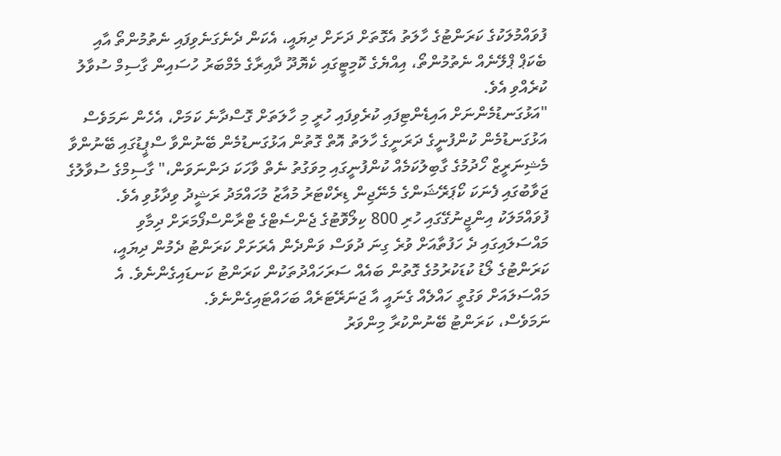ފުވައްމުލަކުގެ ކަރަންޓުގެ ހާލަތު އެގޮތަށް ދަށަށް ދިޔައީ، އެކަން ދެނެގަނެވިފައި ނެތުމުންތޯ އާއި ބެކަޕް ޕްލޭނެއް ނެތުމުންތޯ، އިއްޔެގެ ކޮމިޓީގައި ކެޔޮދޫ ދާއިރާގެ މެމްބަރު ހުސައިން ގާސިމް ސުވާލު ކުރެއްވި އެވެ.
"އަޅުގަނޑުމެންނަށް އައިޑެންޓިފައި ކުރެވިފައި ހުރީ މި ހާލަތަށް ގޮސްދާނެ ކަމަށް، އެހެން ނަމަވެސް އަޅުގަނޑުމެން ކުންފުނީގެ ދަރަނީގެ ހާލަތު އޮތް ގޮތުން އަޅުގަނޑުމެން ބޭނުންވާ ސްޕީޑުގައި ބޭނުންވާ މެޝިނަރީޒް ހޯދުމުގެ ގާބިލުކަމެއް ކުންފުނީގައި މިވަގުތު ނެތް ވާހަކަ ދަންނަވަން،" ގާސިމްގެ ސުވާލުގެ ޖަވާބުގައި ފެނަކަ ކޯޕަރޭޝަންގެ މެނޭޖިން ޑިރެކްޓަރު މުއާޒު މުހައްމަދު ރަޝީދު ވިދާޅުވި އެވެ.
ފުވައްމަލަކު އިންޖީނުގޭގައި ހުރި 800 ކިލޯވޮޓުގެ ޖެންސެޓްގެ ޓްރާންސްފޯމަރަށް ދިމާވި މައްސަލައިގައި ދެ ހަފުތާއަށް ވުރެ ގިނަ ދުވަސް ވަންދެން އެރަށަށް ކަރަންޓު ދެމުން ދިޔައީ، ކަރަންޓުގެ ލޯޑު ކުޑަކުރުމުގެ ގޮތުން ބައެއް ސަރަހައްދުތަކުން ކަރަންޓު ކަނޑައިގެންނެވެ. އެ މައްސަލައަށް ވަގުތީ ހައްލެއް ގެނައީ އާ ޖަނަރޭޓަރެއް ބަހައްޓައިގެންނެވެ.
ނަމަވެސް، ކަރަންޓު ބޭނުންކުރާ މިންވަރު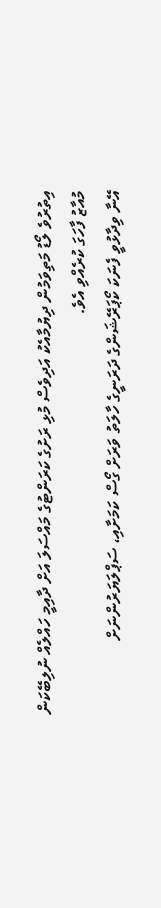އިތުރުވެ ލޯޑު މަތިވަމުން ދިޔުމާއެކު އަދިވެސް މުޅި ރަށުގެ ކަރަންޓުގެ މައްސަލަ އަށް ދާއިމީ ހައްލެއް ނުލިބޭކަން މުއާޒު ފާހަގަ ކުރެއްވި އެވެ.
އޭނާ ވިދާޅުވީ ފެނަކަ ކޯޕަރޭޝަންގެ ދަރަނީގެ ހާލަތު ވަރަށް ގޯސް ކަމަށާއި، ސަޕްލަޔަރުންނަށް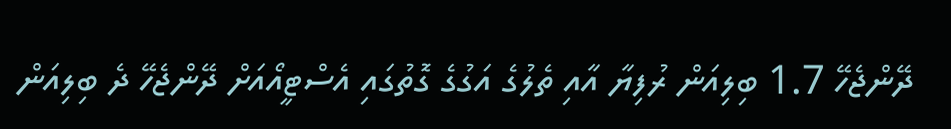ދޭންޖެހޭ 1.7 ބިލިއަން ރުފިޔާ އާއި ތެލުގެ އަގުގެ ގޮތުގައި އެސްޓީއޯއަށް ދޭންޖެހޭ ދެ ބިލިއަން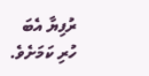ރުފިޔާ އެބަ ހުރި ކަމަށެވެ.